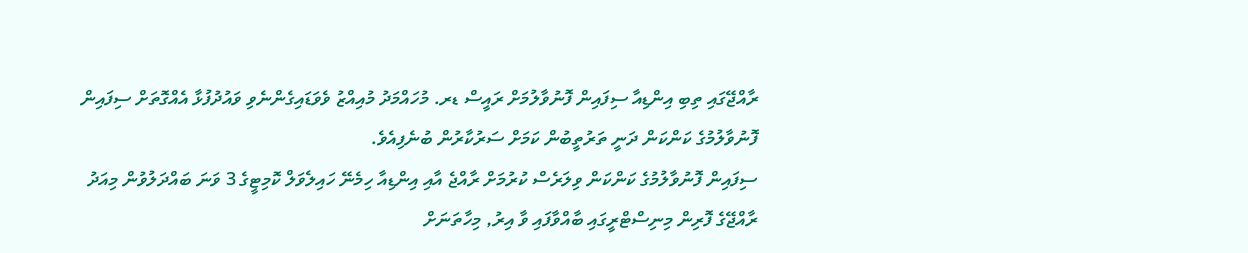ރާއްޖޭގައި ތިބި އިންޑިއާ ސިފައިން ފޮނުވާލުމަށް ރައީސް ޑރ. މުހައްމަދު މުއިއްޒު ވެވަޑައިގެންނެވި ވައުދުފުޅާ އެއްގޮތަށް ސިފައިން ފޮނުވާލުމުގެ ކަންކަން ދަނީ ތަރުތީބުން ކަމަށް ސަރުކާރުން ބުނެފިއެވެ.
ސިފައިން ފޮނުވާލުމުގެ ކަންކަން ވިލަރެސް ކުރުމަށް ރާއްޖެ އާއި އިންޑިއާ ހިމެނޭ ހައިލެވަލް ކޮމިޓީގެ 3 ވަނަ ބައްދަލުވުން މިއަދު ރާއްޖޭގެ ފޮރިން މިނިސްޓްރީގައި ބާއްވާފައި ވާ އިރު, މިހާތަނަށް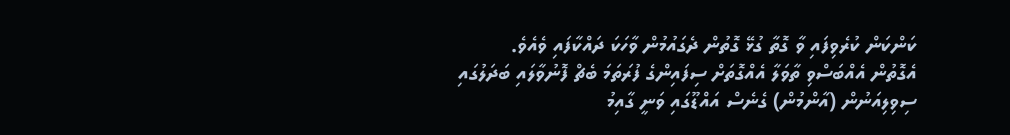ކަންކަން ކުރެވިފައި ވާ ގޮތާ ގުޅޭ ގޮތުން ދެގައުމުން ވާހަކަ ދައްކާފައި ވެއެވެ.
އެގޮތުން އެއްބަސްވި ތާވަލާ އެއްގޮތަށް ސިފައިންގެ ފުރަތަމަ ބެޗް ފޮނުވާލައި ބަދަލުގައި ސިވިލިއަނުން (އާންމުން) ގެނެސް އައްޑޫގައި ވަނީ ގާއިމު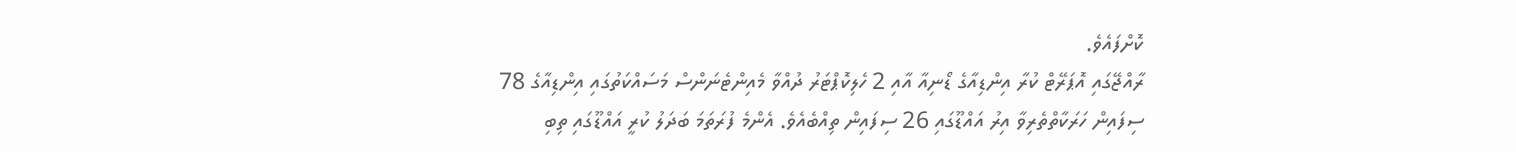ކޮށްފައެވެ.
ރާއްޖޭގައި އޮޕަރޭޓް ކުރާ އިންޑިއާގެ ޑޯނިއާ އާއި 2 ހެލިކޮޕްޓަރު ދުއްވާ މެއިންޓެނަންސް މަސައްކަތުގައި އިންޑިއާގެ 78 ސިފައިން ހަރަކާތްތެރިވާ އިރު އައްޑޫގައި 26 ސިފައިން ތިއްބެއެވެ. އެންމެ ފުރަތަމަ ބަދަލު ކުރީ އައްޑޫގައި ތިބި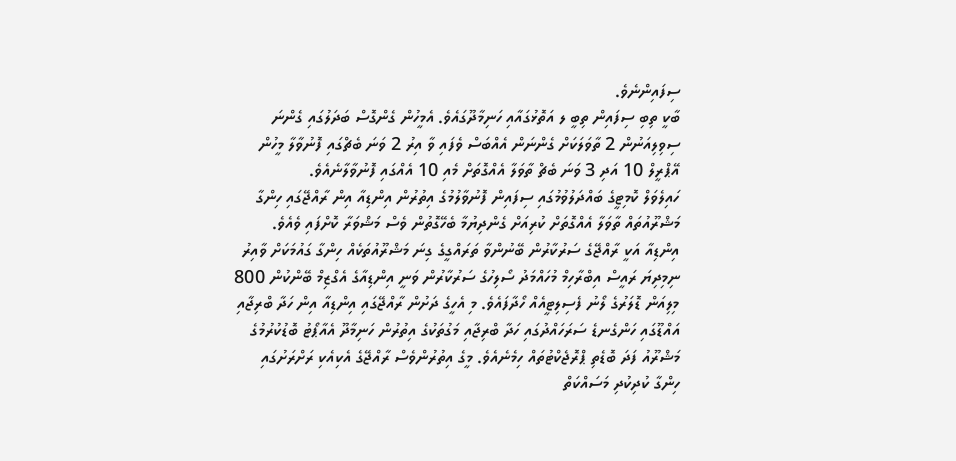ސިފައިންނެވެ.
ބާކީ ތިބި ސިފައިން ތިބީ ލ އަތޮޅުގައާއި ހަނިމާދޫގައެވެ. އެމީހުން ގެންގޮސް ބަދަލުގައި ގެންނަ ސިވިލިއަނުން 2 ތާވަލަކަށް ގެންނަން އެއްބަސް ވެފައި ވާ އިރު 2 ވަނަ ބެޗްގައި ފޮނުވާލާ މީހުން އޭޕްރީލް 10 އަދި 3 ވަނަ ބެޗް ތާވަލާ އެއްގޮތަށް މެއި 10 އެއްގައި ފޮނުވާލާނެއެވެ.
ހައިލެވަލް ކޮމިޓީގެ ބައްދަލުވުމުގައި ސިފައިން ފޮނުވާލުމުގެ އިތުރުން އިންޑިއާ އިން ރާއްޖޭގައި ހިންގާ މަޝްރޫއުތައް ތާވަލާ އެއްގޮތަށް ކުރިއަށް ގެންދިޔުމާ ބެހޭގޮތުން ވެސް މަޝްވަރާ ކޮށްފައި ވެއެވެ.
އިންޑިއާ އަކީ ރާއްޖޭގެ ސަރުކާރުން ބޭނުންވާ ތަރައްގީގެ ގިނަ މަޝްރޫއުތަކެއް ހިންގާ ގައުމަކަށް ވާއިރު ނިމިދިޔަ ރައީސް އިބްރާހިމް މުހައްމަދު ސޯލިހުގެ ސަރުކާރުން ވަނީ އިންޑިއާގެ އެގްޒިމް ބޭންކުން 800 މިލިއަން ޑޮލަރުގެ ލޯނު ފެސިލިޓީއެއް ހޯދާފައެވެ. މި އެހީގެ ދަށުން ރާއްޖޭގައި އިންޑިއާ އިން ހަދާ ބްރިޖާއި އައްޑޫގައި ހަންގެނޑެ ސަރަހައްދުގައި ހަދާ ބްރިޖާއި މަގުތަކުގެ އިތުރުން ހަނިމާދޫ އެއާޕޯޓު ބޮޑުކުރުމުގެ މަޝްރޫއު ފަދަ ބޮޑެތި ޕްރޮޖެކްޓުތައް ހިމެނެއެވެ. މީގެ އިތުރުންވެސް ރާއްޖޭގެ އެކިއެކި ރަށްރަށުގައި ހިންގާ ކުދިކުދި މަސައްކަތް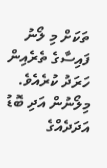ތަކަށް މި ލޯނު ފައިސާގެ ތެރެއިން ހަރަދު ކުރެއެވެ. މިލޯނުން އަދި ބޮޑު އަދަދެއްގެ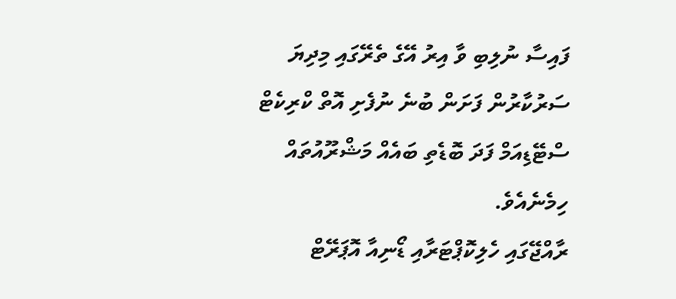ފައިސާ ނުލިބި ވާ އިރު އޭގެ ތެރޭގައި މިދިޔަ ސަރުކާރުން ފަށަން ބުނެ ނުފެށި އޮތް ކްރިކެޓް ސްޓޭޑިއަމް ފަދަ ބޮޑެތި ބައެއް މަޝްރޫއުތައް ހިމެނެއެވެ.
ރާއްޖޭގައި ހެލިކޮޕްޓަރާއި ޑޯނިއާ އޮޕަރޭޓް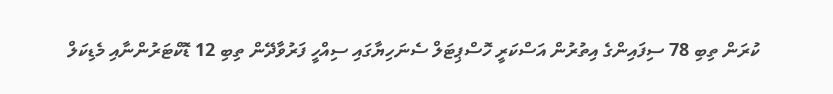ކުރަން ތިބި 78 ސިފައިންގެ އިތުރުން އަސްކަރީ ހޮސްޕިޓަލް ސެނަހިޔާގައި ސިއްހީ ފަރުވާދޭން ތިބި 12 ޑޮކްޓަރުންނާއި މެޑިކަލް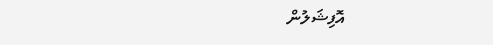އޮފިޝަލުން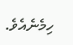ހިމެނެއެވެ.